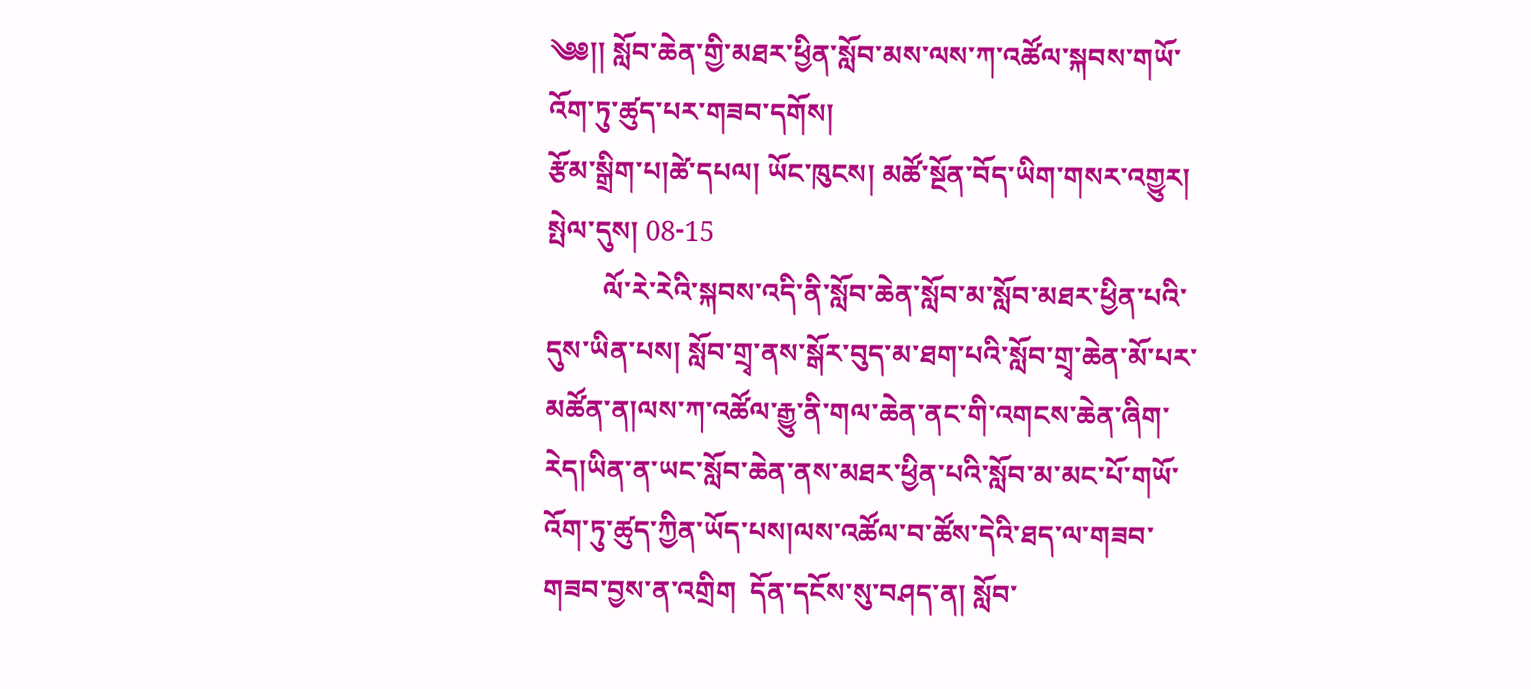༄༅།། སློབ་ཆེན་གྱི་མཐར་ཕྱིན་སློབ་མས་ལས་ཀ་འཚོལ་སྐབས་གཡོ་འོག་ཏུ་ཚུད་པར་གཟབ་དགོས།
རྩོམ་སྒྲིག་པ།ཚེ་དཔལ། ཡོང་ཁུངས། མཚོ་སྔོན་བོད་ཡིག་གསར་འགྱུར། སྤེལ་དུས། 08-15
        ལོ་རེ་རེའི་སྐབས་འདི་ནི་སློབ་ཆེན་སློབ་མ་སློབ་མཐར་ཕྱིན་པའི་དུས་ཡིན་པས། སློབ་གྲྭ་ནས་སྒོར་བུད་མ་ཐག་པའི་སློབ་གྲྭ་ཆེན་མོ་པར་མཚོན་ན།ལས་ཀ་འཚོལ་རྒྱུ་ནི་གལ་ཆེན་ནང་གི་འགངས་ཆེན་ཞིག་རེད།ཡིན་ན་ཡང་སློབ་ཆེན་ནས་མཐར་ཕྱིན་པའི་སློབ་མ་མང་པོ་གཡོ་འོག་ཏུ་ཚུད་ཀྱིན་ཡོད་པས།ལས་འཚོལ་བ་ཚོས་དེའི་ཐད་ལ་གཟབ་གཟབ་བྱས་ན་འགྲིག  དོན་དངོས་སུ་བཤད་ན། སློབ་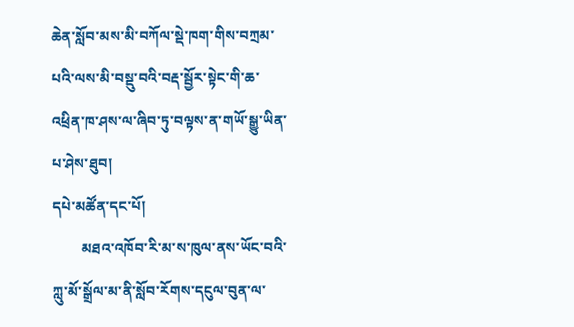ཆེན་སློབ་མས་མི་བཀོལ་སྡེ་ཁག་གིས་བཀྲམ་པའི་ལས་མི་བསྡུ་བའི་བརྡ་སྦྱོར་སྟེང་གི་ཆ་འཕྲིན་ཁ་ཤས་ལ་ཞིབ་ཏུ་བལྟས་ན་གཡོ་སྒྱུ་ཡིན་པ་ཤེས་ཐུབ།
དཔེ་མཚོན་དང་པོ།
        མཐའ་འཁོབ་རི་མ་ས་ཁུལ་ནས་ཡོང་བའི་ཀླུ་མོ་སྒྲོལ་མ་ནི་སློབ་རོགས་དངུལ་བུན་ལ་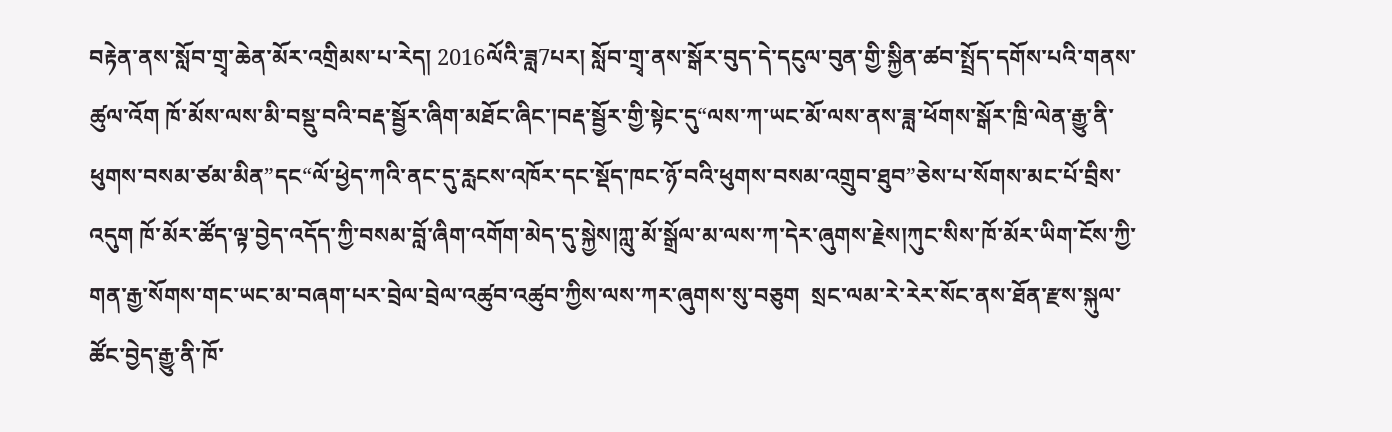བརྟེན་ནས་སློབ་གྲྭ་ཆེན་མོར་འགྲིམས་པ་རེད། 2016ལོའི་ཟླ7པར། སློབ་གྲྭ་ནས་སྒོར་བུད་དེ་དངུལ་བུན་གྱི་སྐྱིན་ཚབ་སྤྲོད་དགོས་པའི་གནས་ཚུལ་འོག ཁོ་མོས་ལས་མི་བསྡུ་བའི་བརྡ་སྦྱོར་ཞིག་མཐོང་ཞིང་།བརྡ་སྦྱོར་གྱི་སྟེང་དུ“ལས་ཀ་ཡང་མོ་ལས་ནས་ཟླ་ཕོགས་སྒོར་ཁྲི་ལེན་རྒྱུ་ནི་ཕུགས་བསམ་ཙམ་མིན”དང“ལོ་ཕྱེད་ཀའི་ནང་དུ་རླངས་འཁོར་དང་སྡོད་ཁང་ཉོ་བའི་ཕུགས་བསམ་འགྲུབ་ཐུབ”ཅེས་པ་སོགས་མང་པོ་བྲིས་འདུག ཁོ་མོར་ཚོད་ལྟ་བྱེད་འདོད་ཀྱི་བསམ་བློ་ཞིག་འགོག་མེད་དུ་སྐྱེས།ཀླུ་མོ་སྒྲོལ་མ་ལས་ཀ་དེར་ཞུགས་རྗེས།ཀུང་སིས་ཁོ་མོར་ཡིག་ངོས་ཀྱི་གན་རྒྱ་སོགས་གང་ཡང་མ་བཞག་པར་བྲེལ་བྲེལ་འཚུབ་འཚུབ་ཀྱིས་ལས་ཀར་ཞུགས་སུ་བཅུག  སྲང་ལམ་རེ་རེར་སོང་ནས་ཐོན་རྫས་སྐུལ་ཚོང་བྱེད་རྒྱུ་ནི་ཁོ་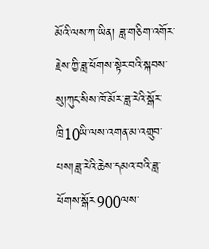མོའི་ལས་ཀ་ཡིན། ཟླ་གཅིག་འགོར་རྗེས་ཀྱི་ཟླ་ཕོགས་སྟེར་བའི་སྐབས་སུ།ཀུང་སིས་ཁོ་མོར་ཟླ་རེའི་སྒོར་ཁྲི10ཡི་ལས་འགན་མ་འགྲུབ་པས།ཟླ་རེའི་ཆེས་དམའ་བའི་ཟླ་ཕོགས་སྒོར900ལས་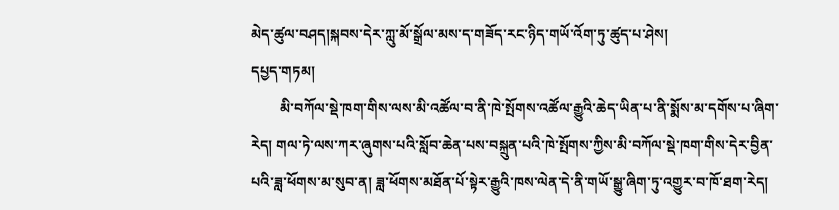མེད་ཚུལ་བཤད།སྐབས་དེར་ཀླུ་མོ་སྒྲོལ་མས་ད་གཟོད་རང་ཉིད་གཡོ་འོག་ཏུ་ཚུད་པ་ཤེས།
དཔྱད་གཏམ།
        མི་བཀོལ་སྡེ་ཁག་གིས་ལས་མི་འཚོལ་བ་ནི་ཁེ་སྤོགས་འཚོལ་རྒྱུའི་ཆེད་ཡིན་པ་ནི་སྨོས་མ་དགོས་པ་ཞིག་རེད། གལ་ཏེ་ལས་ཀར་ཞུགས་པའི་སློབ་ཆེན་པས་བསྐྲུན་པའི་ཁེ་སྤོགས་ཀྱིས་མི་བཀོལ་སྡེ་ཁག་གིས་དེར་བྱིན་པའི་ཟླ་ཕོགས་མ་སུབ་ན། ཟླ་ཕོགས་མཐོན་པོ་སྟེར་རྒྱུའི་ཁས་ལེན་དེ་ནི་གཡོ་སྒྱུ་ཞིག་ཏུ་འགྱུར་བ་ཁོ་ཐག་རེད།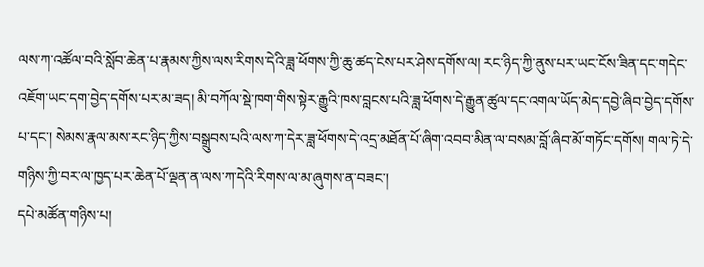ལས་ཀ་འཚོལ་བའི་སློབ་ཆེན་པ་རྣམས་ཀྱིས་ལས་རིགས་དེའི་ཟླ་ཕོགས་ཀྱི་ཆུ་ཚད་ངེས་པར་ཤེས་དགོས་ལ། རང་ཉིད་ཀྱི་ནུས་པར་ཡང་ངོས་ཟིན་དང་གདེང་འཇོག་ཡང་དག་བྱེད་དགོས་པར་མ་ཟད། མི་བཀོལ་སྡེ་ཁག་གིས་སྟེར་རྒྱུའི་ཁས་བླངས་པའི་ཟླ་ཕོགས་དེ་རྒྱུན་ཚུལ་དང་འགལ་ཡོད་མེད་དབྱེ་ཞིབ་བྱེད་དགོས་པ་དང་། སེམས་རྣལ་མས་རང་ཉིད་ཀྱིས་བསྒྲུབས་པའི་ལས་ཀ་དེར་ཟླ་ཕོགས་དེ་འདྲ་མཐོན་པོ་ཞིག་འབབ་མིན་ལ་བསམ་བློ་ཞིབ་མོ་གཏོང་དགོས། གལ་ཏེ་དེ་གཉིས་ཀྱི་བར་ལ་ཁྱད་པར་ཆེན་པོ་ལྡན་ན་ལས་ཀ་དེའི་རིགས་ལ་མ་ཞུགས་ན་བཟང་།
དཔེ་མཚོན་གཉིས་པ།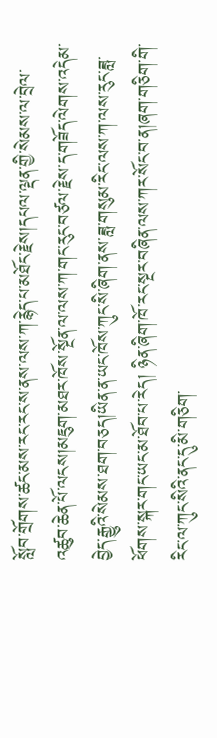སློབ་གྲོགས་ཚང་མས་རང་རང་ས་ནས་ལས་ཀ་རྙེད་པ་མཐོང་རྗེས།དཔལ་ལྡན་གྱི་སེམས་ལ་བྲེལ་འཚུབ་ཆེན་པོ་ལངས།མཇུག་མཐར་ཁོས་སྔོན་ལ་ལས་ཀ་གང་རུང་བཙལ་རྗེས་ད་གཟོད་ལེགས་འདེམ་བྱེད་རྒྱུའི་སེམས་ཐག་བཅད།ཡིན་ན་ཡང་ཁོས་ཀུང་སི་ཞིག་ནས་ཟླ་གསུམ་རིང་ལས་ཀ་ལས་རུང་ཟླ་ཕོགས་སྐར་གང་ཡང་མ་ཐོབ་པ་རེད། ཉིན་ཞིག་ཁོ་རང་སྔར་བཞིན་ལས་ཀར་སོང་བ་ན།ཞག་གཅིག་གི་རིང་ལ་ཀུང་སིའི་ནང་དུ་མི་གཅིག་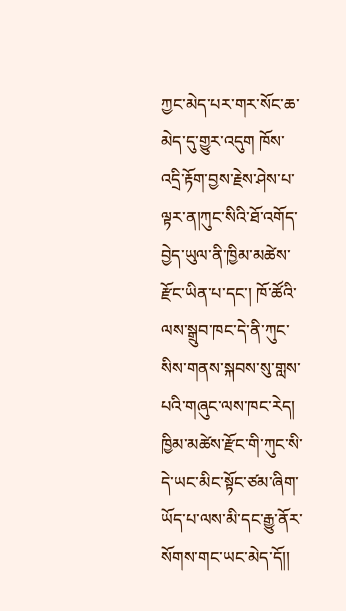ཀྱང་མེད་པར་གར་སོང་ཆ་མེད་དུ་གྱུར་འདུག ཁོས་འདྲི་རྟོག་བྱས་རྗེས་ཤེས་པ་ལྟར་ན།ཀུང་སིའི་ཐོ་འགོད་བྱེད་ཡུལ་ནི་ཁྱིམ་མཚེས་རྫོང་ཡིན་པ་དང་། ཁོ་ཚོའི་ལས་སྒྲུབ་ཁང་དེ་ནི་ཀུང་སིས་གནས་སྐབས་སུ་གླས་པའི་གཞུང་ལས་ཁང་རེད། ཁྱིམ་མཚེས་རྫོང་གི་ཀུང་སི་དེ་ཡང་མིང་སྟོང་ཙམ་ཞིག་ཡོད་པ་ལས་མི་དང་རྒྱུ་ནོར་སོགས་གང་ཡང་མེད་དོ།།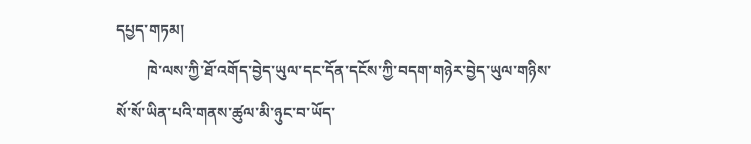དཔྱད་གཏམ།
        ཁེ་ལས་ཀྱི་ཐོ་འགོད་བྱེད་ཡུལ་དང་དོན་དངོས་ཀྱི་བདག་གཉེར་བྱེད་ཡུལ་གཉིས་སོ་སོ་ཡིན་པའི་གནས་ཚུལ་མི་ཉུང་བ་ཡོད་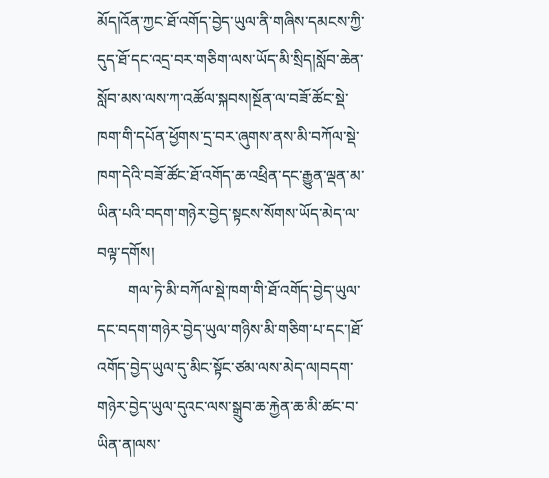མོད།འོན་ཀྱང་ཐོ་འགོད་བྱེད་ཡུལ་ནི་གཞིས་དམངས་ཀྱི་དུད་ཐོ་དང་འདྲ་བར་གཅིག་ལས་ཡོད་མི་སྲིད།སློབ་ཆེན་སློབ་མས་ལས་ཀ་འཚོལ་སྐབས།སྔོན་ལ་བཟོ་ཚོང་སྡེ་ཁག་གི་དཔོན་ཕྱོགས་དྲ་བར་ཞུགས་ནས་མི་བཀོལ་སྡེ་ཁག་དེའི་བཟོ་ཚོང་ཐོ་འགོད་ཆ་འཕྲིན་དང་རྒྱུན་ལྡན་མ་ཡིན་པའི་བདག་གཉེར་བྱེད་སྟངས་སོགས་ཡོད་མེད་ལ་བལྟ་དགོས།
        གལ་ཏེ་མི་བཀོལ་སྡེ་ཁག་གི་ཐོ་འགོད་བྱེད་ཡུལ་དང་བདག་གཉེར་བྱེད་ཡུལ་གཉིས་མི་གཅིག་པ་དང་།ཐོ་འགོད་བྱེད་ཡུལ་དུ་མིང་སྟོང་ཙམ་ལས་མེད་ལ།བདག་གཉེར་བྱེད་ཡུལ་དུའང་ལས་སྒྲུབ་ཆ་རྐྱེན་ཆ་མི་ཚང་བ་ཡིན་ན།ལས་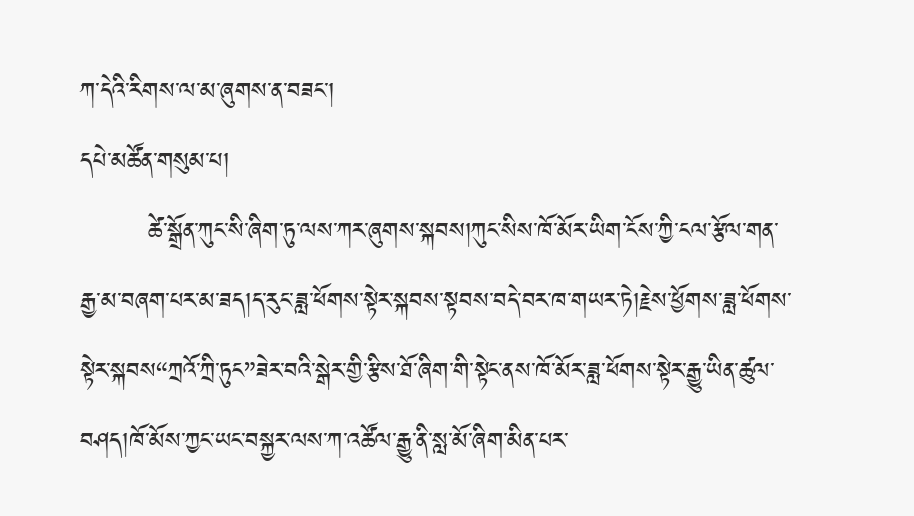ཀ་དེའི་རིགས་ལ་མ་ཞུགས་ན་བཟང་།
དཔེ་མཚོན་གསུམ་པ།
        ཚེ་སྒྲོན་ཀུང་སི་ཞིག་ཏུ་ལས་ཀར་ཞུགས་སྐབས།ཀུང་སིས་ཁོ་མོར་ཡིག་ངོས་ཀྱི་ངལ་རྩོལ་གན་རྒྱ་མ་བཞག་པར་མ་ཟད།ད་རུང་ཟླ་ཕོགས་སྟེར་སྐབས་སྟབས་བདེ་བར་ཁ་གཡར་ཏེ།རྗེས་ཕྱོགས་ཟླ་ཕོགས་སྟེར་སྐབས“ཀྲའོ་ཀྲི་ཏུང”ཟེར་བའི་སྒེར་གྱི་རྩིས་ཐོ་ཞིག་གི་སྟེང་ནས་ཁོ་མོར་ཟླ་ཕོགས་སྟེར་རྒྱུ་ཡིན་ཚུལ་བཤད།ཁོ་མོས་ཀྱང་ཡང་བསྐྱར་ལས་ཀ་འཚོལ་རྒྱུ་ནི་སླ་མོ་ཞིག་མིན་པར་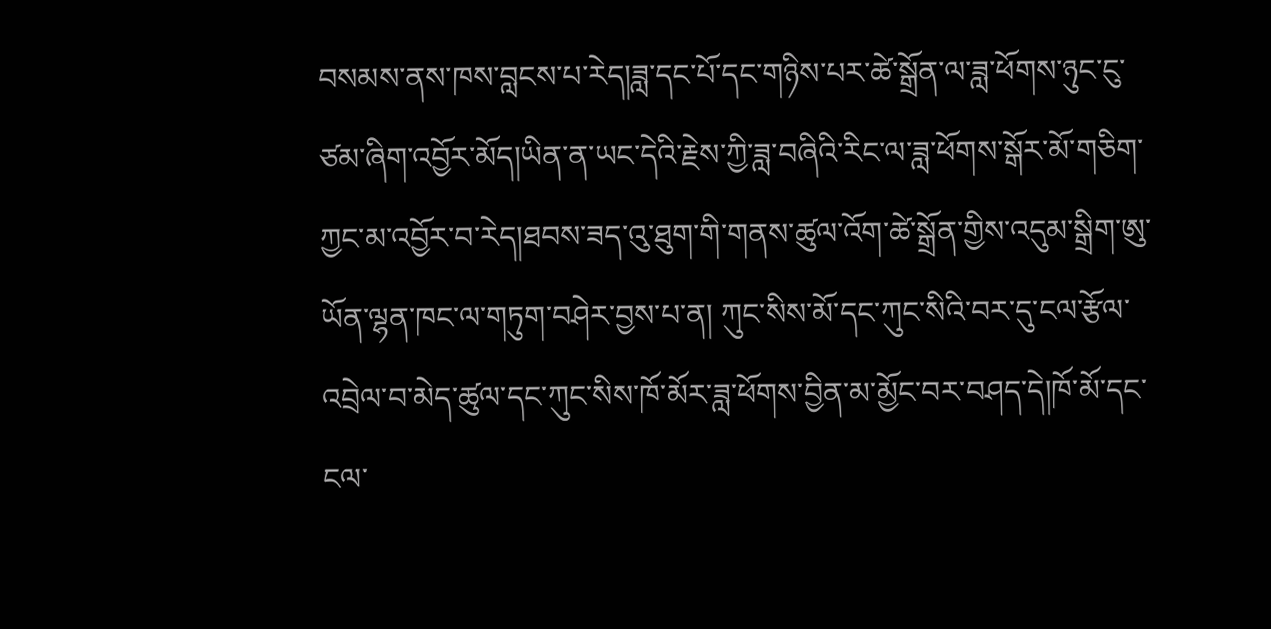བསམས་ནས་ཁས་བླངས་པ་རེད།ཟླ་དང་པོ་དང་གཉིས་པར་ཚེ་སྒྲོན་ལ་ཟླ་ཕོགས་ཉུང་ངུ་ཙམ་ཞིག་འབྱོར་མོད།ཡིན་ན་ཡང་དེའི་རྗེས་ཀྱི་ཟླ་བཞིའི་རིང་ལ་ཟླ་ཕོགས་སྒོར་མོ་གཅིག་ཀྱང་མ་འབྱོར་བ་རེད།ཐབས་ཟད་འུ་ཐུག་གི་གནས་ཚུལ་འོག་ཚེ་སྒྲོན་གྱིས་འདུམ་སྒྲིག་ཨུ་ཡོན་ལྷན་ཁང་ལ་གཏུག་བཤེར་བྱས་པ་ན། ཀུང་སིས་མོ་དང་ཀུང་སིའི་བར་དུ་ངལ་རྩོལ་འབྲེལ་བ་མེད་ཚུལ་དང་ཀུང་སིས་ཁོ་མོར་ཟླ་ཕོགས་བྱིན་མ་མྱོང་བར་བཤད་དེ།ཁོ་མོ་དང་ངལ་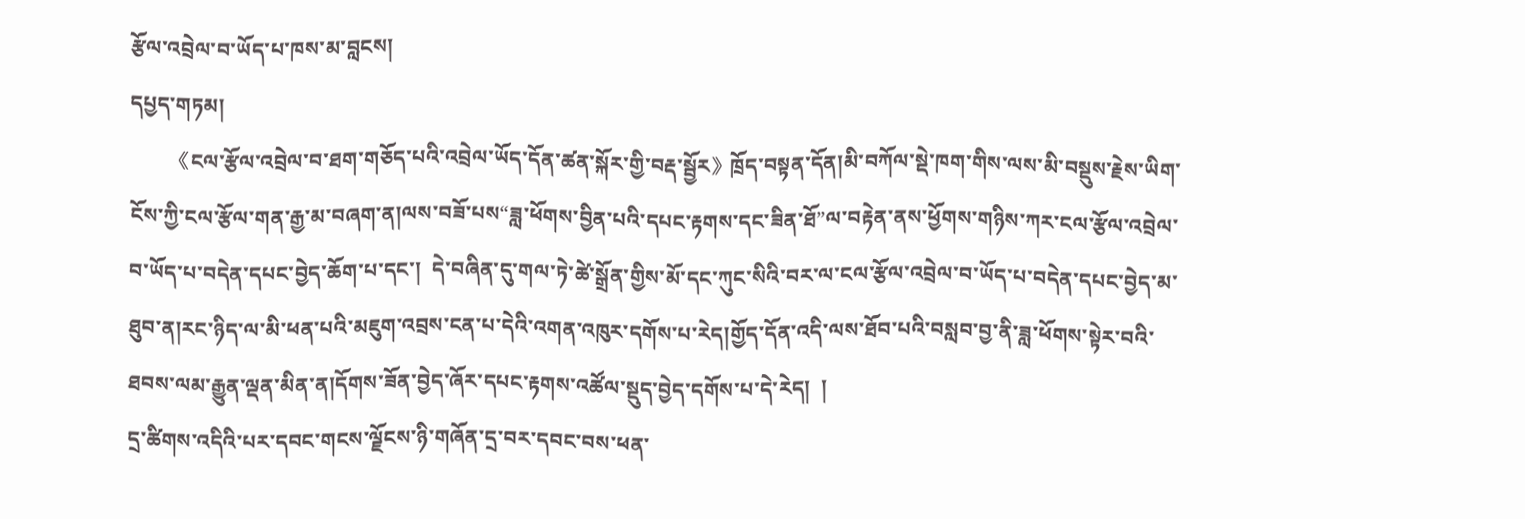རྩོལ་འབྲེལ་བ་ཡོད་པ་ཁས་མ་བླངས།
དཔྱད་གཏམ།
        《ངལ་རྩོལ་འབྲེལ་བ་ཐག་གཅོད་པའི་འབྲེལ་ཡོད་དོན་ཚན་སྐོར་གྱི་བརྡ་སྦྱོར》ཁྲོད་བསྟན་དོན།མི་བཀོལ་སྡེ་ཁག་གིས་ལས་མི་བསྡུས་རྗེས་ཡིག་ངོས་ཀྱི་ངལ་རྩོལ་གན་རྒྱ་མ་བཞག་ན།ལས་བཟོ་པས“ཟླ་ཕོགས་བྱིན་པའི་དཔང་རྟགས་དང་ཟིན་ཐོ”ལ་བརྟེན་ནས་ཕྱོགས་གཉིས་ཀར་ངལ་རྩོལ་འབྲེལ་བ་ཡོད་པ་བདེན་དཔང་བྱེད་ཆོག་པ་དང་།  དེ་བཞིན་དུ་གལ་ཏེ་ཚེ་སྒྲོན་གྱིས་མོ་དང་ཀུང་སིའི་བར་ལ་ངལ་རྩོལ་འབྲེལ་བ་ཡོད་པ་བདེན་དཔང་བྱེད་མ་ཐུབ་ན།རང་ཉིད་ལ་མི་ཕན་པའི་མཇུག་འབྲས་ངན་པ་དེའི་འགན་འཁུར་དགོས་པ་རེད།གྱོད་དོན་འདི་ལས་ཐོབ་པའི་བསླབ་བྱ་ནི་ཟླ་ཕོགས་སྟེར་བའི་ཐབས་ལམ་རྒྱུན་ལྡན་མིན་ན།དོགས་ཟོན་བྱེད་ཞོར་དཔང་རྟགས་འཚོལ་སྡུད་བྱེད་དགོས་པ་དེ་རེད།  །
དྲ་ཚིགས་འདིའི་པར་དབང་གངས་ལྗོངས་ཉི་གཞོན་དྲ་བར་དབང་བས་ཕན་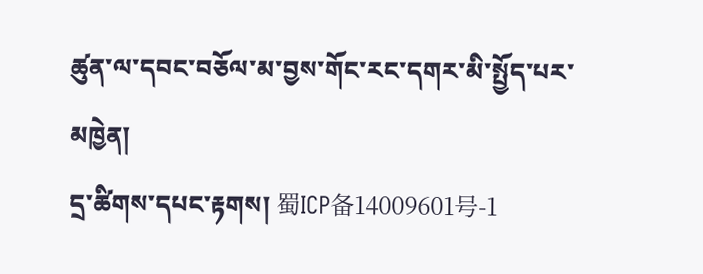ཚུན་ལ་དབང་བཅོལ་མ་བྱས་གོང་རང་དགར་མི་སྤྱོད་པར་མཁྱེན།
དྲ་ཚིགས་དཔང་རྟགས། 蜀ICP备14009601号-1